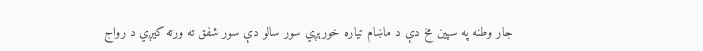جار وطنه په سپین مخ دې د ماښام تیاره خورېږي سور سالو دې سور شفق ته ورته کیږي د رواج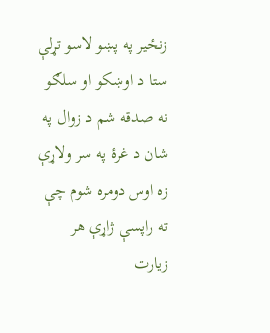زنځير په پښو لاسو تړلې ستا د اوښکو او سلګو نه صدقه شم د زوال په شان د غرۀ په سر ولاړې زه اوس دومره شوم چې ته راپسې ژاړې هر زیارت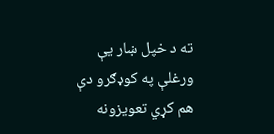ته د خپل ښار یې ورغلې په کوډګرو دې هم کړي تعویزونه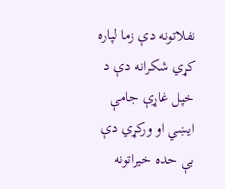نفلاتونه دې زما لپاره کړي شکرانه دې د خپل غاړې جامې ایښي او ورکړي دې بې حده خیراتونه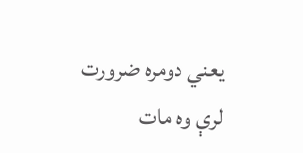یعني دومره ضرورت لرې وه مات